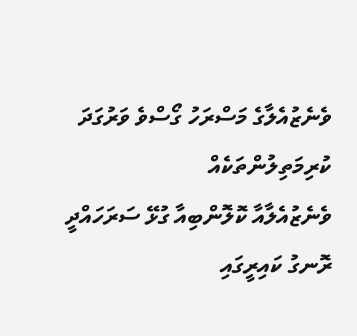ވެނެޒުއެލާގެ މަސްރަހު ގޯސްވެ ވަރުގަދަ ކުރިމަތިލުންތަކެއް
ވެނެޒުއެލާއާ ކޮލޮންބިއާ ގުޅޭ ސަރަހައްދީ ރޮނގު ކައިރީގައި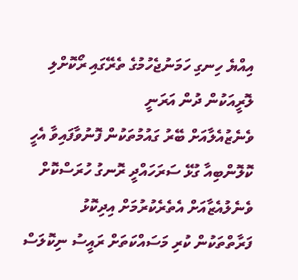އިއްޔެ ހިނގި ހަމަނުޖެހުމުގެ ތެރޭގައި ރޯކޮށްލި ލޮރީއަކުން ދުން އަރަނީ
ވެނެޒުއެލާއަށް ބޭރު ގައުމުތަކުން ފޮނުވާފައިވާ އެހީ ކޮލޮންބިއާ ގުޅޭ ސަރަހައްދީ ރޮނގު ހުރަސްކޮށް ވެނެލުއެޒާއަށް އެތެރެކުރުމަށް އިދިކޮޅު ފަރާތްތަކުން ކުރި މަސައްކަތަށް ރައީސު ނިކޮލަސް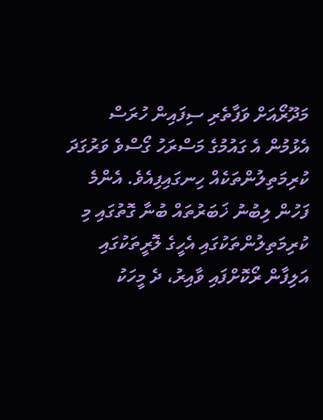މަދޫރޯއަށް ވަފާތެރި ސިފައިން ހުރަސް އެޅުމުން އެ ގައުމުގެ މަސްރަހު ގޯސްވެ ވަރުގަދަ ކުރިމަތިލުންތަކެއް ހިނގައިފިއެވެ. އެންމެ ފަހުން ލިބުނު ޚަބަރުތައް ބުނާ ގޮތުގައި މި ކުރިމަތިލުންތަކުގައި އެހީގެ ލޮރީތަކުގައި އަލިފާން ރޯކޮށްފައި ވާއިރު، ދެ މީހަކު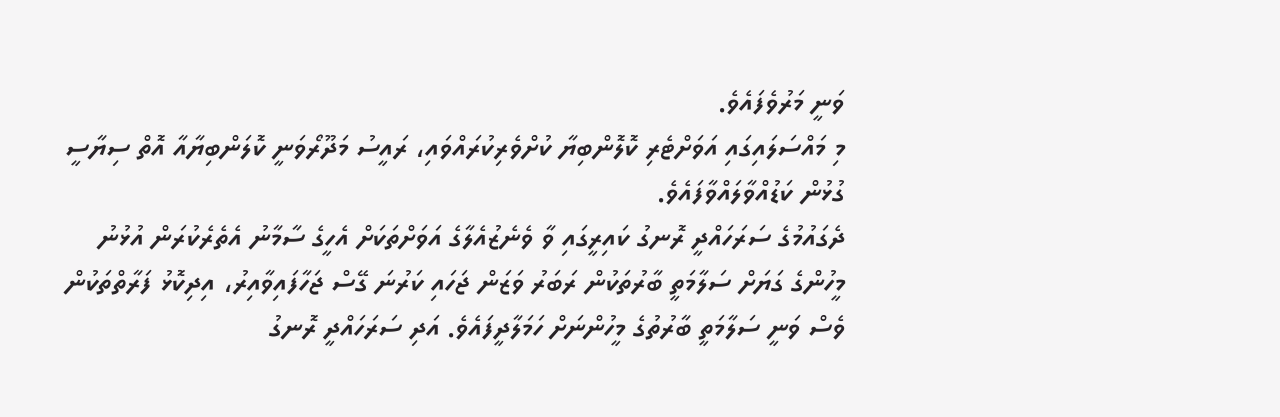ވަނީ މަރުވެފައެވެ.
މި މައްސަލައިގައި އަވަށްޓެރި ކޮލޮންބިޔާ ކުށްވެރިކުރައްވައި، ރައީސު މަދޫރޯވަނީ ކޮލަންބިޔާއާ އޮތް ސިޔާސީ ގުޅުން ކަޑުއްވާލައްވާފައެވެ.
ދެގައުމުގެ ސަރަހައްދީ ރޮނގު ކައިރީގައި ވާ ވެނެޒުއެލާގެ އަވަށްތަކަށް އެހީގެ ސާމާނު އެތެރެކުރަން އުޅުނު މީހުންގެ ގަޔަށް ސަލާމަތީ ބާރުތަކުން ރަބަރު ވަޒަން ޖަހައި ކަރުނަ ގޭސް ޖަހާފައިވާއިރު، އިދިކޮޅު ފަރާތްތަކުން ވެސް ވަނީ ސަލާމަތީ ބާރުތުގެ މީހުންނަށް ހަމަލާދީފައެވެ. އަދި ސަރަހައްދީ ރޮނގު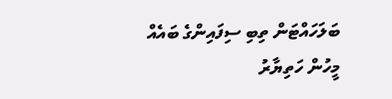ބަލަހައްޓަން ތިބި ސިފައިންގެ ބައެއް މީހުން ހަތިޔާރު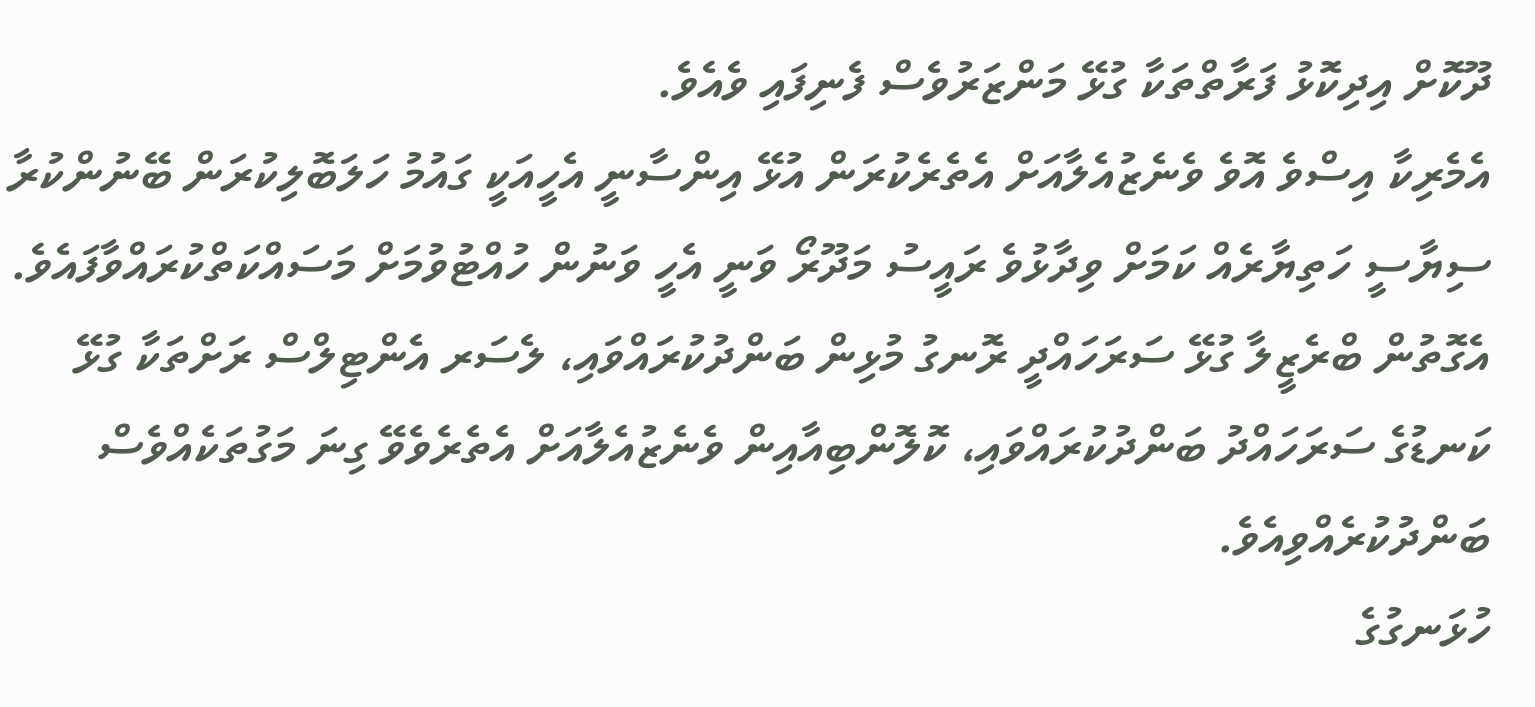ދޫކޮށް އިދިކޮޅު ފަރާތްތަކާ ގުޅޭ މަންޒަރުވެސް ފެނިފައި ވެއެވެ.
އެމެރިކާ އިސްވެ އޮވެ ވެނެޒުއެލާއަށް އެތެރެކުރަން އުޅޭ އިންސާނީ އެހީއަކީ ގައުމު ހަލަބޮލިކުރަން ބޭނުންކުރާ ސިޔާސީ ހަތިޔާރެއް ކަމަށް ވިދާޅުވެ ރައީސު މަދޫރޯ ވަނީ އެހީ ވަނުން ހުއްޓުވުމަށް މަސައްކަތްކުރައްވާފައެވެ. އެގޮތުން ބްރެޒީލާ ގުޅޭ ސަރަހައްދީ ރޮނގު މުޅިން ބަންދުކުރައްވައި، ލެސަރ އެންޓިލްސް ރަށްތަކާ ގުޅޭ ކަނޑުގެ ސަރަހައްދު ބަންދުކުރައްވައި، ކޮލޮންބިއާއިން ވެނެޒުއެލާއަށް އެތެރެވެވޭ ގިނަ މަގުތަކެއްވެސް ބަންދުކުރެއްވިއެވެ.
ހުޅަނގުގެ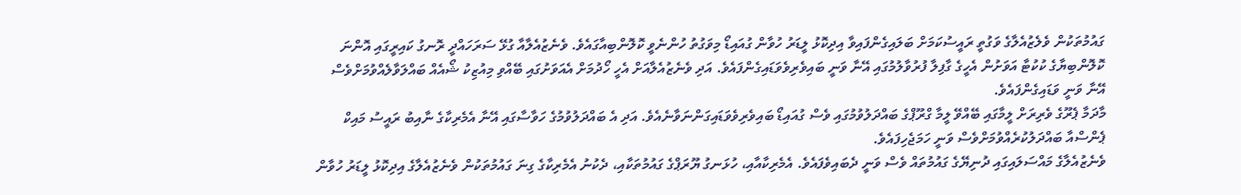ގައުމުތަކުން ވެލެޒުއެލާގެ ވަގުތީ ރައީސުކަމަށް ބަލައިގެންފައިވާ އިދިކޮޅު ލީޑަރު ހުވާން ގުއައިޑޯ މިވަގުތު ހުންނެވީ ކޮލޮންބިއާގައެވެ. ވެނެޒުއެލާއާ ގުޅޭ ސަރަހައްދީ ރޮނގު ކައިރީގައި އޮންނަ ކޮލޮންބިޔާގެ ކުކުޓާ އަވަށުން އެހީގެ ގާފިލާ ފުރުވާލުމުގައި އޭނާ ވަނީ ބައިވެރިވެވަޑައިގެންފައެވެ. އަދި ވެނެޒުއެލާއަށް އެހީ ހޯދުމަށް އެއަވަށުގައި ބޭއްވި މިއުޒިކު ޝޯއެއް ބައްލަވާލެއްވުމަށްވެސް އޭނާ ވަނީ ވަޑައިގެންފައެވެ.
މާދަމާ ޕެރޫގެ ވެރިރަށް ލީމާގައި ބޭއްވޭ ލީމާ ގްރޫޕްގެ ބައްދަލުވުމުގައި ވެސް ގުއައިޑޯ ބައިވެރިވެވަޑައިގަންނަވާނެއެވެ. އަދި އެ ބައްދަލުވުމުގެ ހަވާސާގައި އޭނާ އެމެރިކާގެ ނާއިބު ރައީސު މައިކް ޕެންސްއާ ބައްދަލުކުރެއްވުމަށްވެސް ވަނީ ހަމަޖެހިފައެވެ.
ވެނެޒުއެލާގެ މައްސަލައިގައި ދުނިޔޭގެ ގައުމުތައް ވެސް ވަނީ ދެބައިވެފައެވެ. އެމެރިކާއާއި، ހުޅަނގު ޔޫރަޕްގެ ގައުމުތަކާއި، ދެކުނު އެމެރިކާގެ ގިނަ ގައުމުތަކުން ވެނެޒުއެލާގެ އިދިކޮޅު ލީޑަރު ހުވާން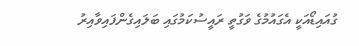ގުއައިޑޯއަކީ އެގައުމުގެ ވަގުތީ ރައީސުކަމުގައި ބަލައިގެންފައިވާއިރު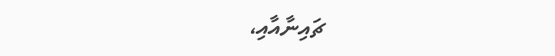ޗައިނާއާއި،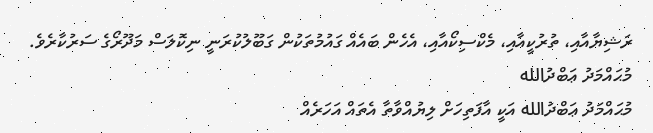ރަޝިޔާއާއި، ތުރުކީއާއި، މެކްސިކޯއާއި، އެހެން ބައެއް ގައުމުތަކުން ގަބޫލުކުރަނީ ނިކޮލަސް މަދޫރޯގެ ސަރުކާރެވެ.
މުޙައްމަދު ޢަބްދުالله
މުޙައްމަދު ޢަބްދުالله އަކީ އާފަތިހަށް ލިޔުއްވާތާ އެތައް އަހަރެއް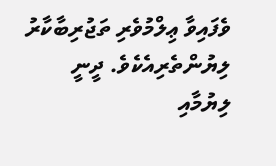ވެފައިވާ ޢިލްމުވެރި ތަޖުރިބާކާރު ލިޔުންތެރިއެކެވެ. ދީނީ ލިޔުމާއި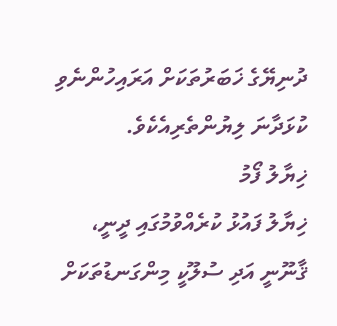ދުނިޔޭގެ ޚަބަރުތަކަށް އަރައިހުންނެވި ކުޅަދާނަ ލިޔުންތެރިއެކެވެ.
ޚިޔާލު ފޯމު
ޚިޔާލު ފައުޅު ކުރެއްވުމުގައި ދީނީ، ޤާނޫނީ އަދި ސުލޫކީ މިންގަނޑުތަކަށް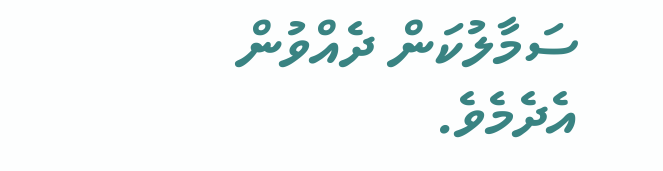ސަމާލުކަން ދެއްވުން އެދެމެވެ.